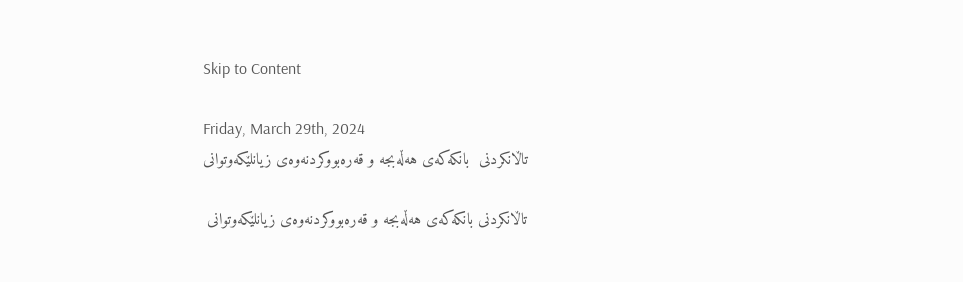Skip to Content

Friday, March 29th, 2024
تاڵانكردنی  بانكه‌كه‌ی هه‌ڵه‌بجه‌ و قه‌ره‌بووكردنه‌وه‌ی زیانلێكه‌وتوانی

تاڵانكردنی بانكه‌كه‌ی هه‌ڵه‌بجه‌ و قه‌ره‌بووكردنه‌وه‌ی زیانلێكه‌وتوانی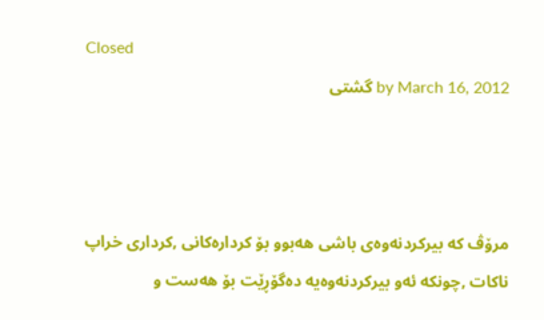Closed
by March 16, 2012 گشتی



مرۆڤ كه‌ بیركردنه‌وه‌ی باشی هه‌بوو بۆ كرداره‌كانی ,كرداری خراپ ناكات ,چونكه‌ ئه‌و بیركردنه‌وه‌یه‌ ده‌گۆڕێت بۆ هه‌ست و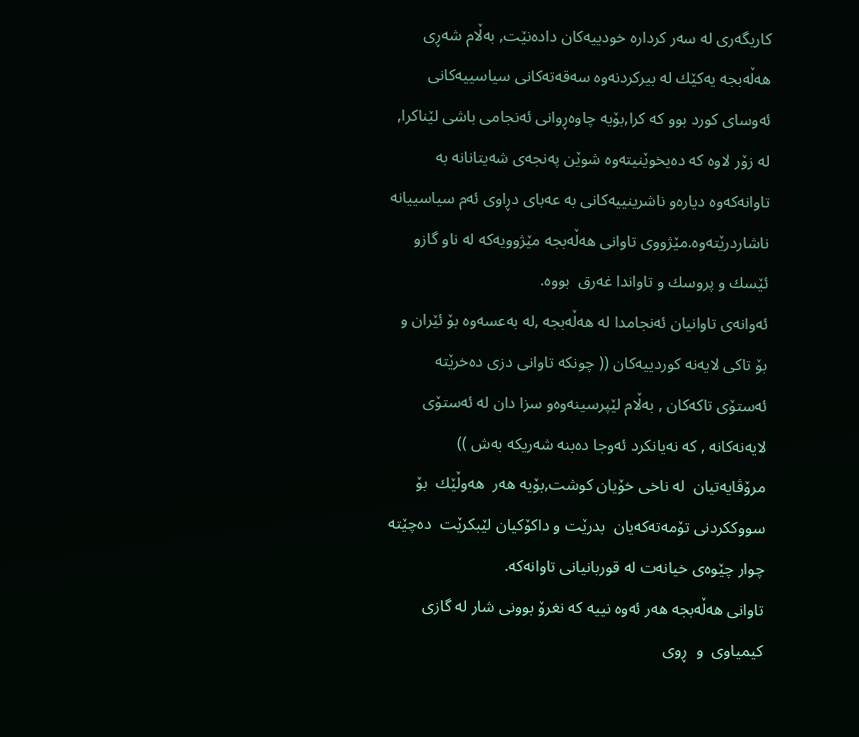كاریگه‌ری له‌ سه‌ر كرداره‌ خودییه‌كان داده‌نێت, به‌ڵام شه‌ڕی هه‌ڵه‌بجه‌ یه‌كێك له‌ بیركردنه‌وه‌ سه‌قه‌ته‌كانی سیاسییه‌كانی ئه‌وسای كورد بوو كه‌ كرا,بۆیه‌ چاوه‌ڕوانی ئه‌نجامی باشی لێناكرا, له‌ زۆر لاوه‌ كه‌ ده‌یخوێنیته‌وه‌ شوێن په‌نجه‌ی شه‌یتانانه‌ به‌ تاوانه‌كه‌وه‌ دیاره‌و ناشرینییه‌كانی به‌ عه‌بای دڕاوی ئه‌م سیاسییانه‌ ناشاردرێته‌وه‌.مێژووی تاوانی هه‌ڵه‌بجه‌ مێژوویه‌كه‌ له‌ ناو گازو ئێسك و پروسك و تاواندا غه‌رق  بووه‌.
ئه‌وانه‌ی تاوانیان ئه‌نجامدا له‌ هه‌ڵه‌بجه‌ ,له‌ به‌عسه‌وه‌ بۆ ئێران و بۆ تاكی لایه‌نه‌ كوردییه‌كان (( چونكه‌ تاوانی دزی ده‌خرێته‌ ئه‌ستۆی تاكه‌كان , به‌ڵام لێپرسینه‌وه‌و سزا دان له‌ ئه‌ستۆی لایه‌نه‌كانه‌ , كه‌ نه‌یانكرد ئه‌وجا ده‌بنه‌ شه‌ریكه‌ به‌ش )) مرۆڤایه‌تیان  له‌ ناخی خۆیان كوشت,بۆیه‌ هه‌ر  هه‌وڵێك  بۆ سووككردنی تۆمه‌ته‌كه‌یان  بدرێت و داكۆكیان لێبكرێت  ده‌چێته‌ چوار چێوه‌ی خیانه‌ت له‌ قوربانیانی تاوانه‌كه‌.
تاوانی هه‌ڵه‌بجه‌ هه‌ر ئه‌وه‌ نییه‌ كه‌ نغرۆ بوونی شار له‌ گازی كیمیاوی  و  ڕوی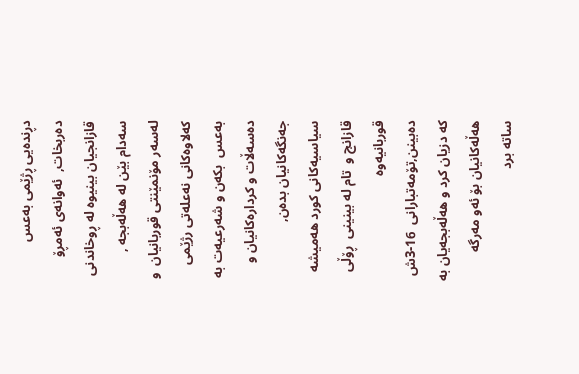دڕنده‌یی ڕژێمی به‌عس ده‌ربخات,  ئه‌وانه‌ی ئه‌مڕۆ قازانجیان بینیوه‌ له‌ ڕوخاندنی سه‌دام بێن له‌ هه‌ڵه‌بجه‌ , له‌سه‌ر مۆنمێنتی قوربانیان  و  كه‌لاوه‌كانی نه‌عله‌تی رژێمی به‌عس  بكه‌ن و شه‌رعیه‌ت به‌ ده‌سه‌ڵات و كرداره‌كانیان و  جه‌نگه‌كانیان بده‌ن, سیاسیه‌كانی كورد هه‌میشه‌ قازانج و  تام له‌ بینینی  ڕۆڵی قوربانیه‌وه‌ ده‌بینن,تۆمه‌تبارانی  16-3ش   كه‌ دزیان كرد و هه‌ڵه‌بجه‌یان به‌ هه‌ڵه‌كانیان بۆ ئه‌و مه‌رگه‌ ساته‌ برد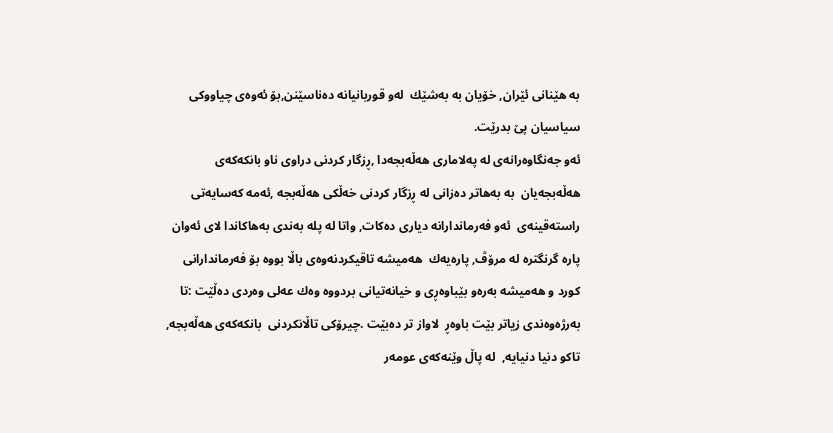به‌ هێنانی ئێران, خۆیان به‌ به‌شێك  له‌و قوربانیانه‌ ده‌ناسێنن,بۆ ئه‌وه‌ی چیاووكی سیاسیان پێ بدرێت.
ئه‌و جه‌نگاوه‌رانه‌ی له‌ په‌لاماری هه‌ڵه‌بجه‌دا ,ڕزگار كردنی دراوی ناو بانكه‌كه‌ی هه‌ڵه‌بجه‌یان  به‌ به‌هاتر ده‌زانی له‌ ڕزگار كردنی خه‌ڵكی هه‌ڵه‌بجه‌ ,ئه‌مه‌ كه‌سایه‌تی راسته‌قینه‌ی  ئه‌و فه‌رماندارانه‌ دیاری ده‌كات, واتا له‌ پله‌ به‌ندی به‌هاكاندا لای ئه‌وان پاره‌ گرنگتره‌ له‌ مرۆڤ, پاره‌یه‌ك  هه‌میشه‌ تاقیكردنه‌وه‌ی باڵا بووه‌ بۆ فه‌رماندارانی كورد و هه‌میشه‌ به‌ره‌و بێباوه‌ڕی و خیانه‌تیانی بردووه‌ وه‌ك عه‌لی وه‌ردی ده‌ڵێت :تا به‌رژه‌وه‌ندی زیاتر بێت باوه‌ڕ  لاواز تر ده‌بێت .چیرۆكی تاڵانكردنی  بانكه‌كه‌ی هه‌ڵه‌بجه‌, تاكو دنیا دنیایه‌,  له‌ پاڵ وێنه‌كه‌ی عومه‌ر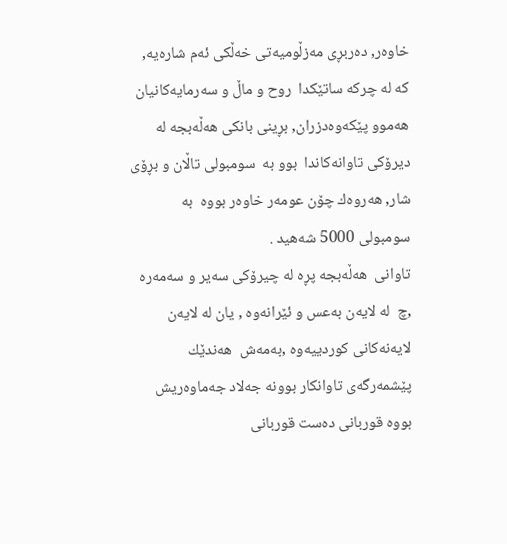خاوه‌ر, ده‌ربڕی مه‌زڵومیه‌تی خه‌ڵكی ئه‌م شاره‌یه‌, كه‌ له‌ چركه‌ ساتێكدا  روح و ماڵ و سه‌رمایه‌كانیان هه‌موو پێكه‌وه‌دزران, بڕینی بانكی هه‌ڵه‌بجه‌ له‌ دیرۆكی تاوانه‌كاندا  بوو به‌  سومبولی تاڵان و بڕۆی شار, هه‌روه‌ك چۆن عومه‌ر خاوه‌ر بووه‌  به‌ سومبولی 5000 شه‌هید .
تاوانی  هه‌ڵه‌بجه‌ پڕه‌ له‌ چیرۆكی سه‌یر و سه‌مه‌ره‌ ,چ  له‌ لایه‌ن به‌عس و ئێرانه‌وه‌ , یان له‌ لایه‌ن لایه‌نه‌كانی كوردییه‌وه‌ ,به‌مه‌ش  هه‌ندێك پێشمه‌رگه‌ی تاوانكار بوونه‌ جه‌لاد جه‌ماوه‌ریش بووه‌ قوربانی ده‌ست قوربانی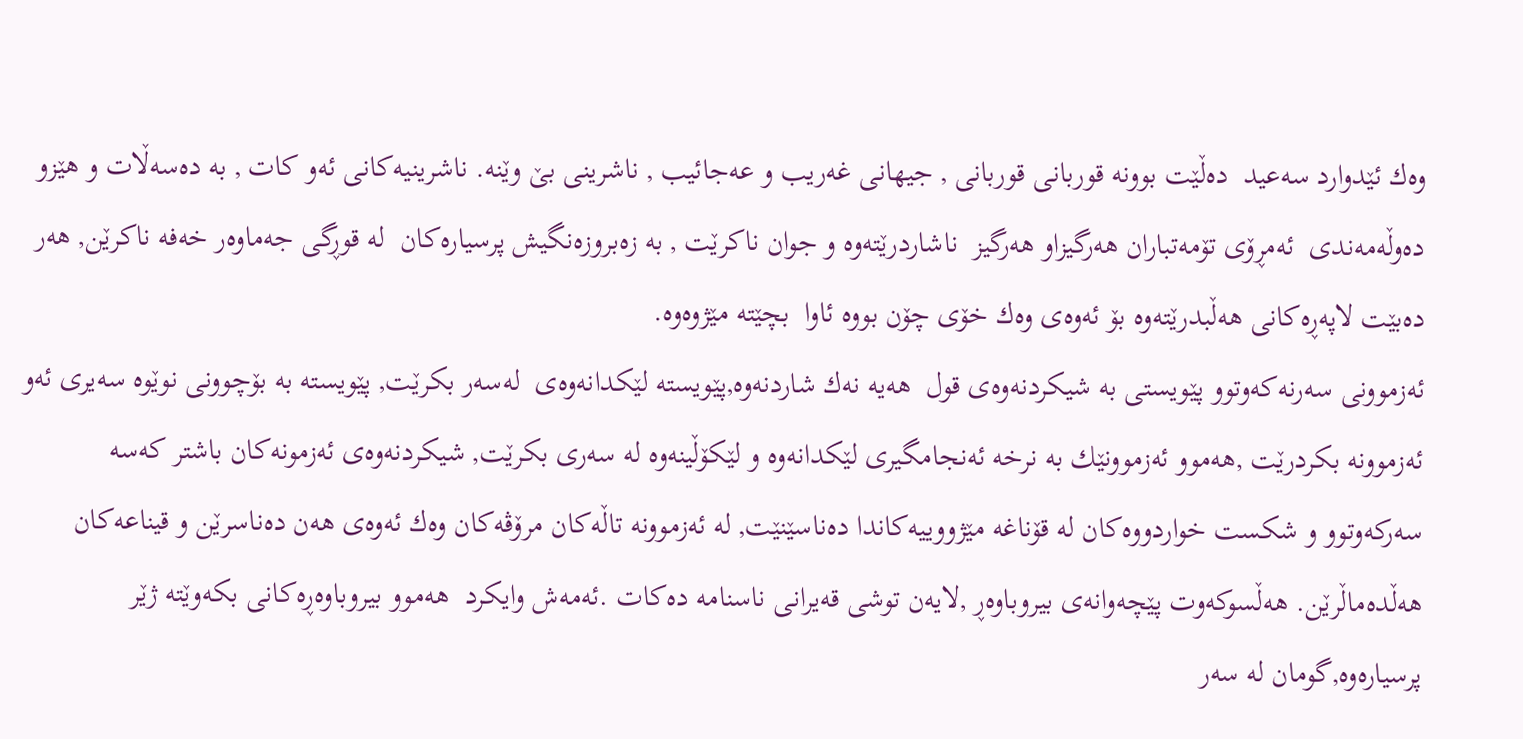وه‌ك ئێدوارد سه‌عید  ده‌ڵێت بوونه‌ قوربانی قوربانی , جیهانی غه‌ریب و عه‌جائیب , ناشرینی بێ وێنه‌. ناشرینیه‌كانی ئه‌و كات , به‌ ده‌سه‌ڵات و هێزو ده‌وڵه‌مه‌ندی  ئه‌مڕۆی تۆمه‌تباران هه‌رگیزاو هه‌رگیز  ناشاردرێته‌وه‌ و جوان ناكرێت , به‌ زه‌بروزه‌نگیش پرسیاره‌كان  له‌ قوڕگی جه‌ماوه‌ر خه‌فه‌ ناكرێن, هه‌ر ده‌بێت لاپه‌ڕه‌كانی هه‌ڵبدرێته‌وه‌ بۆ ئه‌وه‌ی وه‌ك خۆی چۆن بووه‌ ئاوا  بچێته‌ مێژوه‌وه‌.
ئه‌زموونی سه‌رنه‌كه‌وتوو پێویستی به‌ شیكردنه‌وه‌ی قول  هه‌یه‌ نه‌ك شاردنه‌وه‌,پێویسته‌ لێكدانه‌وه‌ی  له‌سه‌ر بكرێت, پێویسته‌ به‌ بۆچوونی نوێوه‌ سه‌یری ئه‌و ئه‌زموونه‌ بكردرێت ,هه‌موو ئه‌زموونێك به‌ نرخه‌ ئه‌نجامگیری لێكدانه‌وه‌ و لێكۆڵینه‌وه‌ له‌ سه‌ری بكرێت, شیكردنه‌وه‌ی ئه‌زمونه‌كان باشتر كه‌سه‌ سه‌ركه‌وتوو و شكست خواردووه‌كان له‌ قۆناغه‌ مێژووییه‌كاندا ده‌ناسێنێت, له‌ ئه‌زموونه‌ تاڵه‌كان مرۆڤه‌كان وه‌ك ئه‌وه‌ی هه‌ن ده‌ناسرێن و قیناعه‌كان هه‌ڵده‌ماڵرێن. هه‌ڵسوكه‌وت پێچه‌وانه‌ی بیروباوه‌ڕ ,لایه‌ن توشی قه‌یرانی ناسنامه‌ ده‌كات .ئه‌مه‌ش وایكرد  هه‌موو بیروباوه‌ڕه‌كانی بكه‌وێته‌ ژێر پرسیاره‌وه‌,گومان له‌ سه‌ر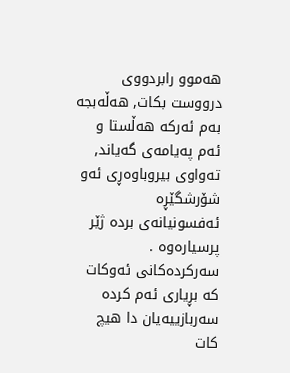هه‌موو رابردووی درووست بكات, هه‌ڵه‌بجه‌ به‌م ئه‌ركه‌ هه‌ڵستا و ئه‌م په‌یامه‌ی گه‌یاند, ته‌واوی بیروباوه‌ڕی ئه‌و شۆرشگێڕه‌ ئه‌فسونیانه‌ی برده‌ ژێر پرسیاره‌وه‌ .
سه‌ركرده‌كانی ئه‌وكات كه‌ بڕیاری ئه‌م كرده‌ سه‌ربازییه‌یان دا هیچ كات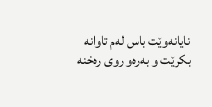نایانه‌وێت باس له‌م تاوانه‌ بكرێت و به‌ره‌و روی ره‌خنه‌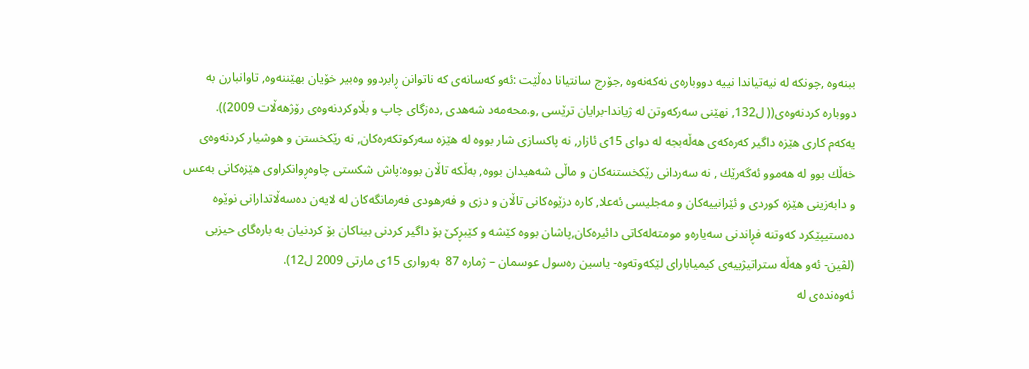ببنه‌وه‌ ,چونكه‌ له‌ نیه‌تیاندا نییه‌ دووباره‌ی نه‌كه‌نه‌وه‌ ,جۆرج سانتیانا ده‌ڵێت :ئه‌و كه‌سانه‌ی كه‌ ناتوانن ڕابردوو وه‌بیر خۆیان بهێننه‌وه‌, تاوانبارن به‌ دووباره‌ كردنه‌وه‌ی(( ل132, نهێنی سه‌ركه‌وتن له‌ ژیاندا-برایان ترێسی ,و.محه‌مه‌د شه‌هدی ,ده‌زگای چاپ و بڵاوكردنه‌وه‌ی رۆژهه‌ڵات 2009)).
یه‌كه‌م كاری هێزه‌ داگیر كه‌ره‌كه‌ی هه‌ڵه‌بجه‌ له‌ دوای 15ی ئازار, نه‌ پاكسازی شار بووه‌ له‌ هێزه‌ سه‌ركوتكه‌ره‌كان, نه‌ رێكخستن و هوشیار كردنه‌وه‌ی خه‌ڵك بوو له‌ هه‌موو ئه‌گه‌رێك , نه‌ سه‌ردانی رێكخستنه‌كان و ماڵی شه‌هیدان بووه‌, به‌ڵكه‌ تاڵان بووه‌:پاش شكستی چاوه‌ڕوانكراوی هێزه‌كانی به‌عس و دابه‌زینی هێزه‌ كوردی و ئێرانییه‌كان و مه‌جلیسی ئه‌علا, كاره‌ دزێوه‌كانی تاڵان و دزی و فه‌رهودی فه‌رمانگه‌كان له‌ لایه‌ن ده‌سه‌ڵاتدارانی نوێوه‌ ده‌ستیپێكرد كه‌وتنه‌ فڕاندنی سه‌یاره‌و مومته‌له‌كاتی دائیره‌كان,پاشان بووه‌ كێشه‌ و كێبڕكێ بۆ داگیر كردنی بیناكان بۆ كردنیان به‌ باره‌گای حیزبی (لڤین- ئه‌و هه‌ڵه‌ ستراتیژییه‌ی كیمیابارای لێكه‌وته‌وه‌- یاسین ره‌سول عوسمان – ژماره‌ 87  به‌رواری 15ی مارتی 2009 ل12).
ئه‌وه‌نده‌ی له‌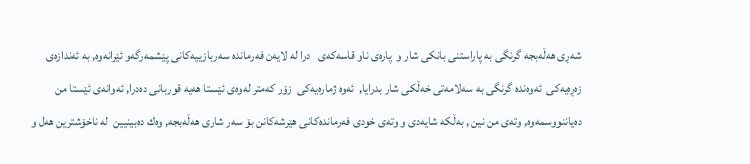شه‌ڕی هه‌ڵه‌بجه‌ گرنگی به‌ پاراستنی بانكی شار و  پاره‌ی ناو قاسه‌كه‌ی   درا له‌ لایه‌ن فه‌رمانده‌ سه‌ربازییه‌كانی پێشمه‌رگه‌و ئێرانه‌وه‌, به‌ ئه‌ندازه‌ی زه‌ڕه‌یه‌كی  ئه‌وه‌نده‌ گرنگی به‌ سه‌لامه‌تی خه‌ڵكی شار بدرایا,  ئه‌وه‌ ژماره‌یه‌كی  زۆر كه‌متر له‌وه‌ی ئێستا هه‌یه‌ قوربانی ده‌درا, ئه‌وانه‌ی ئێستا من ده‌یاننووسمه‌وه‌, وته‌ی من نین , به‌ڵكه‌ شایه‌دی و وته‌ی خودی فه‌رمانده‌كانی هێرشه‌كانن بۆ سه‌ر شاری هه‌ڵه‌بجه‌, وه‌ك ده‌بینیین  له‌ ناخۆشترین هه‌ل و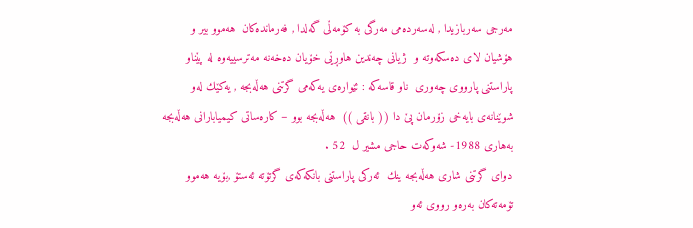مه‌رجی سه‌ربازیدا , له‌سه‌رده‌می مه‌رگی به‌ كۆمه‌ڵی گه‌لدا , فه‌رمانده‌كان  هه‌موو بیر و هۆشیان لای ده‌سكه‌وته‌ و  ژیانی چه‌ندین هاوڕێی خۆیان ده‌خه‌نه‌ مه‌ترسییه‌وه‌ له‌ پێناو  پاراستنی پارووی چه‌وری  ناو قاسه‌كه‌ : ئێواره‌ی یه‌كه‌می گرتنی هه‌ڵه‌بجه‌ , یه‌كێك له‌و شوێنانه‌ی بایه‌خی زۆرمان پێ دا (( بانقی ))  هه‌ڵه‌بجه‌ بوو – كاره‌ساتی كیمیابارانی هه‌ڵه‌بجه‌ به‌هاری 1988- شه‌وكه‌ت حاجی مشیر ل  52 .
دوای گرتنی شاری هه‌ڵه‌بجه‌ ینك  ئه‌ركی پاراستنی بانكه‌كه‌ی گرتۆته‌ ئه‌ستۆ ,بۆیه‌ هه‌موو  تۆمه‌ته‌كان به‌ره‌و رووی ئه‌و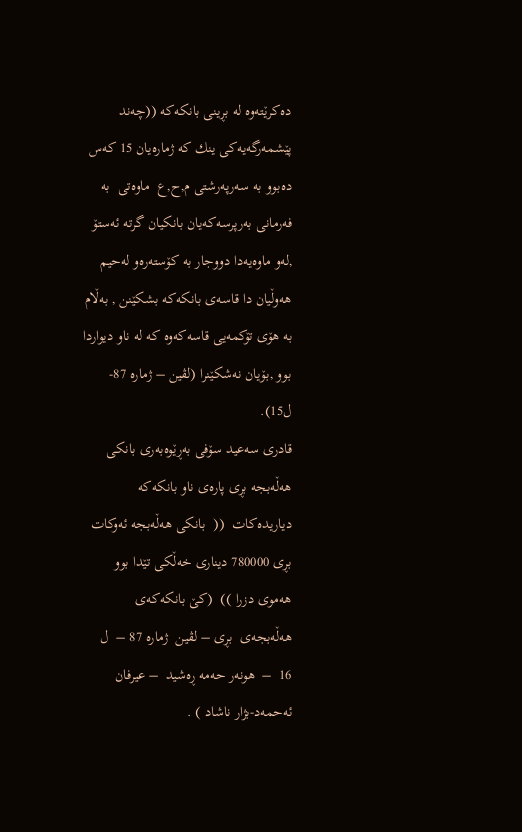ده‌كرێته‌وه‌ له‌ بڕینی بانكه‌كه‌ ((چه‌ند پێشمه‌رگه‌یه‌كی ینك كه‌ ژماره‌یان 15 كه‌س ده‌بوو به‌ سه‌رپه‌رشتی م,ح,ع  ماوه‌تی  به‌ فه‌رمانی به‌رپرسه‌كه‌یان بانكیان گرته‌ ئه‌ستۆ ,له‌و ماوه‌یه‌دا دووجار به‌ كۆسته‌ره‌و له‌حیم هه‌وڵیان دا قاسه‌ی بانكه‌كه‌ بشكێنن , به‌ڵام به‌ هۆی تۆكمه‌یی قاسه‌كه‌وه‌ كه‌ له‌ ناو دیواردا بوو ,بۆیان نه‌شكێنرا (لڤین – ژماره‌ 87-ل15).
قادری سه‌عید سۆفی به‌ڕێوه‌به‌ری بانكی هه‌ڵه‌بجه‌ بڕی پاره‌ی ناو بانكه‌كه‌ دیاریده‌كات  ((  بانكی هه‌ڵه‌بجه‌ ئه‌وكات بڕی 780000 دیناری خه‌ڵكی تێدا بوو هه‌موی دزرا ))  (كێ بانكه‌كه‌ی هه‌ڵه‌بجه‌ی  بڕی – لڤین  ژماره‌ 87 –  ل  16  –  هونه‌ر حه‌مه‌ ڕه‌شید  – عیرفان ئه‌حمه‌د-بژار ناشاد ) .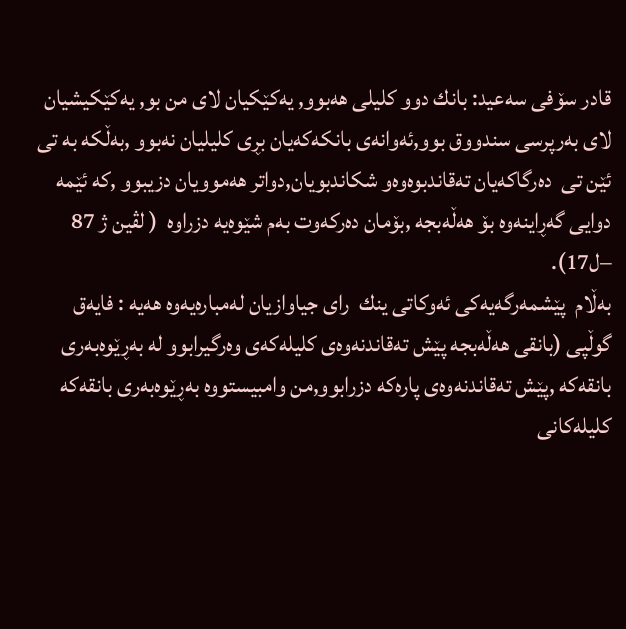قادر سۆفی سه‌عید: بانك دوو كلیلی هه‌بوو, یه‌كێكیان لای من بو, یه‌كێكیشیان لای به‌رپرسی سندووق بوو,ئه‌وانه‌ی بانكه‌كه‌یان بڕی كلیلیان نه‌بوو ,به‌ڵكه‌ به‌ تی ئێن تی  ده‌رگاكه‌یان ته‌قاندبوه‌وه‌و شكاندبویان,دواتر هه‌موویان دزیبوو ,كه‌ ئێمه‌ دوایی گه‌ڕاینه‌وه‌ بۆ هه‌ڵه‌بجه‌ ,بۆمان ده‌ركه‌وت به‌م شێوه‌یه‌ دزراوه‌  ( لڤین ژ 87 –ل17).
به‌ڵام  پێشمه‌رگه‌یه‌كی ئه‌وكاتی ینك  رای جیاوازیان له‌مباره‌یه‌وه‌ هه‌یه‌ : فایه‌ق گوڵپی (بانقی هه‌ڵه‌بجه‌ پێش ته‌قاندنه‌وه‌ی كلیله‌كه‌ی وه‌رگیرابوو له‌ به‌ڕێوه‌به‌ری بانقه‌كه‌ ,پێش ته‌قاندنه‌وه‌ی پاره‌كه‌ دزرابوو,من وامبیستووه‌ به‌ڕێوه‌به‌ری بانقه‌كه‌ كلیله‌كانی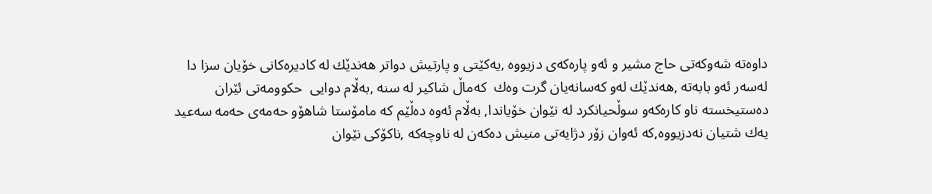داوه‌ته‌ شه‌وكه‌تی حاج مشیر و ئه‌و پاره‌كه‌ی دزیووه‌ ,یه‌كێتی و پارتیش دواتر هه‌ندێك له‌ كادیره‌كانی خۆیان سزا دا له‌سه‌ر ئه‌و بابه‌ته‌ ,هه‌ندێك له‌و كه‌سانه‌یان گرت وه‌ك  كه‌ماڵ شاكیر له‌ سنه‌ ,به‌ڵام دوایی  حكوومه‌تی ئێران ده‌ستیخسته‌ ناو كاره‌كه‌و سوڵحیانكرد له‌ نێوان خۆیاندا, به‌ڵام ئه‌وه‌ ده‌ڵێم كه‌ مامۆستا شاهۆو حه‌مه‌ی حه‌مه‌ سه‌عید  یه‌ك شتیان نه‌دزیووه‌,كه‌ ئه‌وان زۆر دژایه‌تی منیش ده‌كه‌ن له‌ ناوچه‌كه‌ ,ناكۆكی نێوان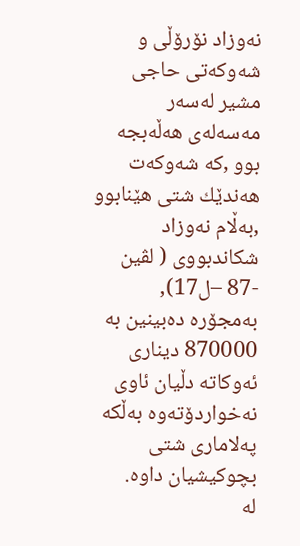نه‌وزاد نۆرۆڵی و شه‌وكه‌تی حاجی مشیر له‌سه‌ر مه‌سه‌له‌ی هه‌ڵه‌بجه‌ بوو ,كه‌ شه‌وكه‌ت هه‌ندێك شتی هێنابوو ,به‌ڵام نه‌وزاد شكاندبووی ( لڤین -87 –ل17), به‌مجۆره‌ ده‌بینین به‌ 870000 دیناری ئه‌وكاته‌ دڵیان ئاوی نه‌خواردۆته‌وه‌ به‌ڵكه‌ په‌لاماری شتی بچوكیشیان داوه‌.
له‌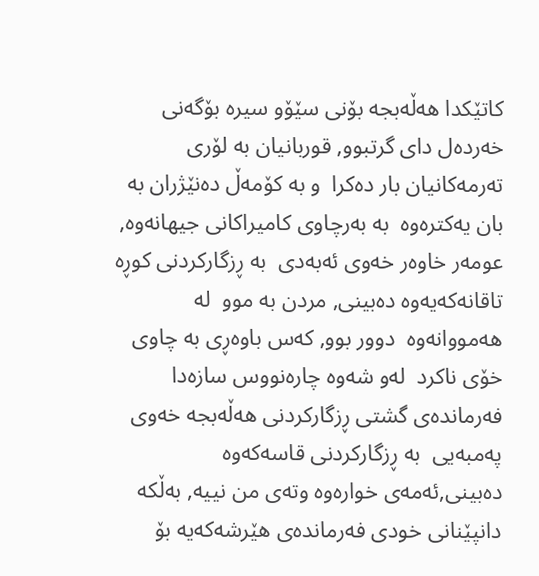كاتێكدا هه‌ڵه‌بجه‌ بۆنی سێۆو سیره‌ بۆگه‌نی خه‌رده‌ل دای گرتبوو, قوربانیان به‌ لۆری ته‌رمه‌كانیان بار ده‌كرا  و به‌ كۆمه‌ڵ ده‌نێژران به‌ بان یه‌كتره‌وه‌  به‌ به‌رچاوی كامیراكانی جیهانه‌وه‌, عومه‌ر خاوه‌ر خه‌وی ئه‌به‌دی  به‌ ڕزگاركردنی كوڕه‌ تاقانه‌كه‌یه‌وه‌ ده‌بینی, مردن به‌ موو  له‌ هه‌مووانه‌وه‌  دوور بوو, كه‌س باوه‌ڕی به‌ چاوی خۆی ناكرد  له‌و شه‌وه‌ چاره‌نووس سازه‌دا  فه‌رمانده‌ی گشتی ڕزگاركردنی هه‌ڵه‌بجه‌ خه‌وی په‌مبه‌یی  به‌ ڕزگاركردنی قاسه‌كه‌وه‌ ده‌بینی,ئه‌مه‌ی خواره‌وه‌ وته‌ی من نییه‌, به‌ڵكه‌ دانپێنانی خودی فه‌رمانده‌ی هێرشه‌كه‌یه‌ بۆ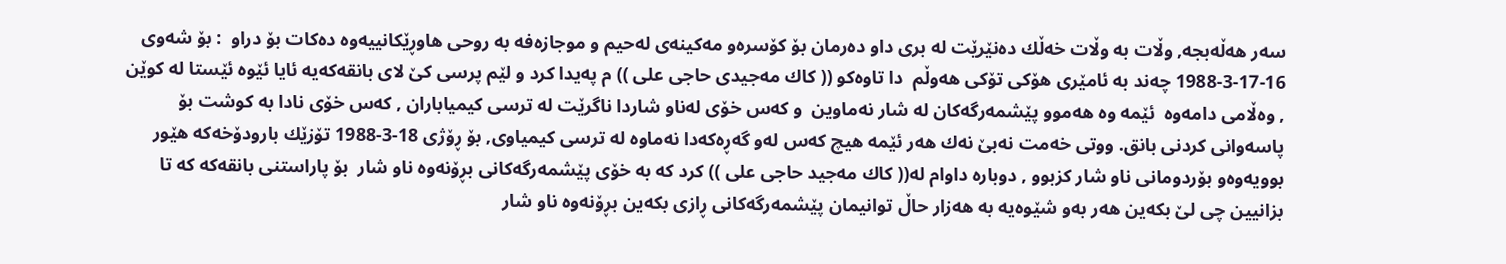سه‌ر هه‌ڵه‌بجه‌, وڵات به‌ وڵات خه‌ڵك ده‌نێرێت له‌ بری داو ده‌رمان بۆ كۆسره‌و مه‌كینه‌ی له‌حیم و موجازه‌فه‌ به‌ روحی هاوڕێكانییه‌وه‌ ده‌كات بۆ دراو  : بۆ شه‌وی 16-17-3-1988 چه‌ند به‌ ئامێری هۆكی تۆكی هه‌وڵم  دا تاوه‌كو (( كاك مه‌جیدی حاجی علی )) م په‌یدا كرد و لێم پرسی كێ لای بانقه‌كه‌یه‌ ئایا ئێوه‌ ئێستا له‌ كوێن , وه‌ڵامی دامه‌وه‌  ئێمه‌ وه‌ هه‌موو پێشمه‌رگه‌كان له‌ شار نه‌ماوین  و كه‌س خۆی له‌ناو شاردا ناگرێت له‌ ترسی كیمیاباران , كه‌س خۆی نادا به‌ كوشت بۆ پاسه‌وانی كردنی بانق. ووتی خه‌مت نه‌بێ نه‌ك هه‌ر ئێمه‌ هیچ كه‌س له‌و گه‌ڕه‌كه‌دا نه‌ماوه‌ له‌ ترسی كیمیاوی, بۆ ڕۆژی 18-3-1988 تۆزێك بارودۆخه‌كه‌ هێور بوویه‌وه‌و بۆردومانی ناو شار كزبوو , دوباره‌ داوام له‌(( كاك مه‌جید حاجی علی )) كرد كه‌ به‌ خۆی پێشمه‌رگه‌كانی بڕۆنه‌وه‌ ناو شار  بۆ پاراستنی بانقه‌كه‌ كه‌ تا بزانیین چی لێ بكه‌ین هه‌ر به‌و شێوه‌یه‌ به‌ هه‌زار حاڵ توانیمان پێشمه‌رگه‌كانی ڕازی بكه‌ین بڕۆنه‌وه‌ ناو شار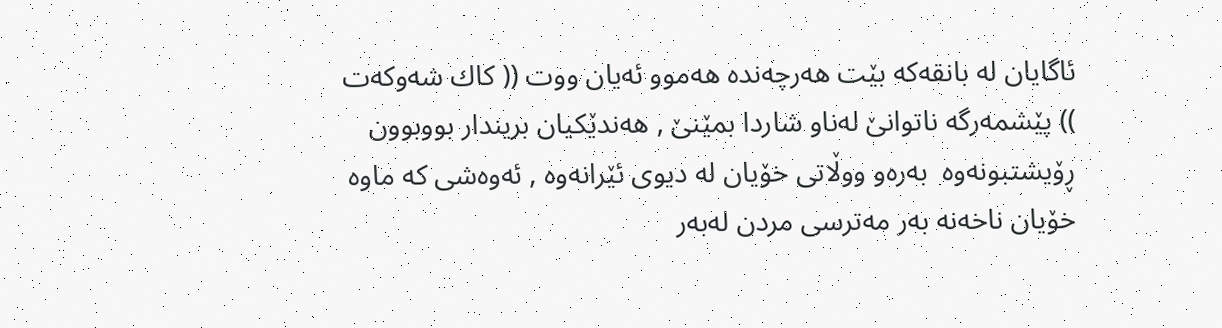ئاگایان له‌ بانقه‌كه‌ بێت هه‌رچه‌نده‌ هه‌موو ئه‌یان ووت (( كاك شه‌وكه‌ت )) پێشمه‌رگه‌ ناتوانێ له‌ناو شاردا بمێنێ , هه‌ندێكیان بریندار بووبوون ڕۆیشتبونه‌وه‌  به‌ره‌و ووڵاتی خۆیان له‌ دیوی ئێرانه‌وه‌ , ئه‌وه‌شی كه‌ ماوه‌ خۆیان ناخه‌نه‌ به‌ر مه‌ترسی مردن له‌به‌ر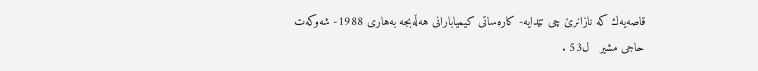قاصه‌یه‌ك كه‌ نازانرێ چی تێدایه‌- كاره‌ساتی كیمیابارانی هه‌ڵه‌بجه‌ به‌هاری 1988- شه‌وكه‌ت حاجی مشیر   ل53 .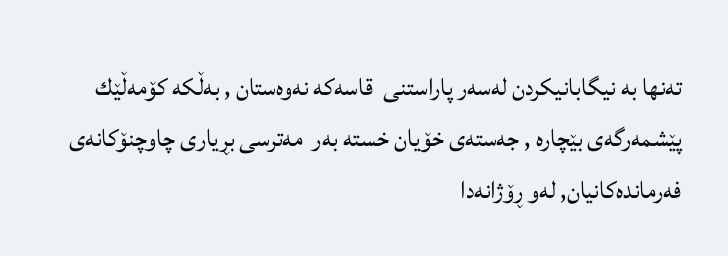ته‌نها به‌ نیگابانیكردن له‌سه‌ر پاراستنی  قاسه‌كه‌ نه‌وه‌ستان , به‌ڵكه‌ كۆمه‌ڵێك پێشمه‌رگه‌ی بێچاره‌ , جه‌سته‌ی خۆیان خسته‌ به‌ر  مه‌ترسی بڕیاری چاوچنۆكانه‌ی  فه‌رمانده‌كانیان, له‌و ڕۆژانه‌دا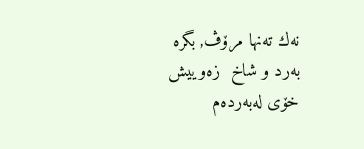نه‌ك ته‌نها مرۆڤ, بگره‌ به‌رد و شاخ  زه‌وییش خۆی له‌به‌رده‌م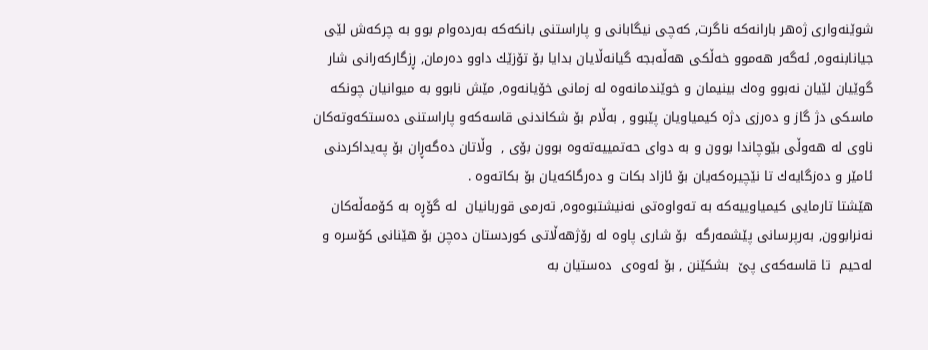شوێنه‌واری ژه‌هر بارانه‌كه‌ ناگرت, كه‌چی نیگابانی و پاراستنی بانكه‌كه‌ به‌رده‌وام بوو به‌ چركه‌ش لێی جیانابنه‌وه‌, ئه‌گه‌ر هه‌موو خه‌ڵكی هه‌ڵه‌بجه‌ گیانه‌ڵایان بدایا بۆ تۆزێك داوو ده‌رمان, ڕزگاركه‌رانی شار  گوێیان لێیان نه‌بوو وه‌ك بینیمان و خوێندمانه‌وه‌ له‌ زمانی خۆیانه‌وه‌, مێش نابوو به‌ میوانیان چونكه‌ ماسكی دژ گاز و ده‌رزی دژه‌ كیمیاویان پێبوو , به‌ڵام بۆ شكاندنی قاسه‌كه‌و پاراستنی ده‌ستكه‌وته‌كان ناوی له‌ هه‌وڵی بێوچاندا بوون و به‌ دوای حه‌تمییه‌ته‌وه‌ بوون بۆی ,  وڵاتان ده‌گه‌ڕان بۆ په‌یداكردنی ئامێر و ده‌زگایه‌ك تا نێچیره‌كه‌یان بۆ ئازاد بكات و ده‌رگاكه‌یان بۆ بكاته‌وه‌ .
هێشتا تارمایی كیمیاوییه‌كه‌ به‌ ته‌واوه‌تی نه‌نیشتبوه‌وه‌, ته‌رمی قوربانیان  له‌ گۆڕه‌ به‌ كۆمه‌ڵه‌كان نه‌نرابوون, به‌رپرسانی پێشمه‌رگه‌  بۆ شاری پاوه‌ له‌ رۆژهه‌ڵاتی كوردستان ده‌چن بۆ هێنانی كۆسره‌ و له‌حیم  تا قاسه‌كه‌ی پێ  بشكێنن , بۆ ئه‌وه‌ی  ده‌ستیان به‌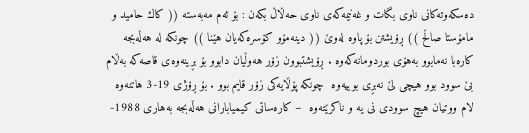ده‌سكه‌وته‌كانی ناوی بگات و غه‌نیمه‌كه‌ی ناوی حه‌ڵاڵ بكه‌ن : بۆ ئه‌م مه‌به‌سته‌ (( كاك حامید و مامۆستا صاڵح )) ڕۆیشتن بۆ پاوه‌ له‌وێ (( دینه‌مۆو كۆسره‌كه‌یان هێنا )) چونكه‌ له‌ هه‌ڵه‌بجه‌ كاره‌با نه‌مابوو به‌هۆی بوردومانه‌كه‌وه‌ . ڕۆیشتبوون زۆر هه‌وڵیان دابوو بۆ بڕینه‌وه‌ی قاصه‌كه‌ به‌ڵام بێ سوود بوو هیچی لێ نه‌بڕی بوییه‌وه‌  چونكه‌ پۆڵایه‌كی زۆر قایم بوو . بۆ ڕۆژی 19-3 هاتنه‌وه‌ لام ووتیان هیچ سوودی نی یه‌ و ناكرێته‌وه‌  – كاره‌ساتی كیمیابارانی هه‌ڵه‌بجه‌ به‌هاری 1988-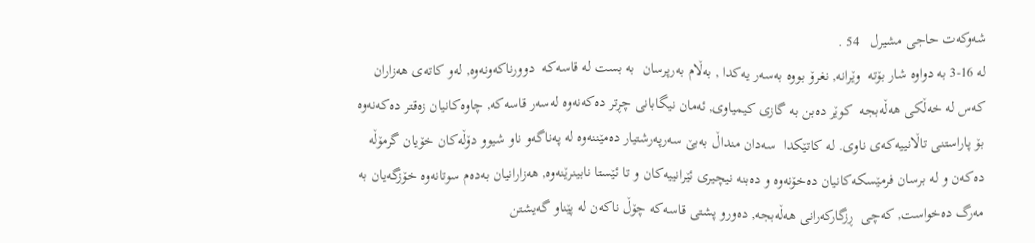شه‌وكه‌ت حاجی مشیرل   54 .
له‌ 16-3 به‌ دواوه‌ شار بۆته‌  وێرانه‌, نغرۆ بووه‌ به‌سه‌ر یه‌كدا , به‌ڵام به‌رپرسان  به‌ بست له‌ قاسه‌كه‌  دوورناكه‌ونه‌وه‌, له‌و كاته‌ی هه‌زاران كه‌س له‌ خه‌ڵكی هه‌ڵه‌بجه‌  كوێر ده‌بن به‌ گازی كیمیاوی, ئه‌مان نیگابانی چڕتر ده‌كه‌نه‌وه‌ له‌سه‌ر قاسه‌كه‌, چاوه‌كانیان زه‌قتر ده‌كه‌نه‌وه‌ بۆ پاراستنی تاڵانییه‌كه‌ی ناوی. له‌ كاتێكدا  سه‌دان منداڵ به‌بێ سه‌رپه‌رشتیار ده‌مێننه‌وه‌ له‌ په‌ناگه‌و ناو شیوو دۆڵه‌كان خۆیان گرمۆڵه‌ ده‌كه‌ن و له‌ برسان فرمێسكه‌كانیان ده‌خۆنه‌وه‌ و ده‌بنه‌ نیچیری ئێرانییه‌كان و تا ئێستا نابینرێنه‌وه‌, هه‌زارانیان به‌ده‌م سوتانه‌وه‌ خۆزگه‌یان به‌ مه‌رگ ده‌خواست, كه‌چی  ڕزگاركه‌رانی هه‌ڵه‌بجه‌, ده‌ورو پشتی قاسه‌كه‌ چۆڵ ناكه‌ن له‌ پێناو گه‌یشتن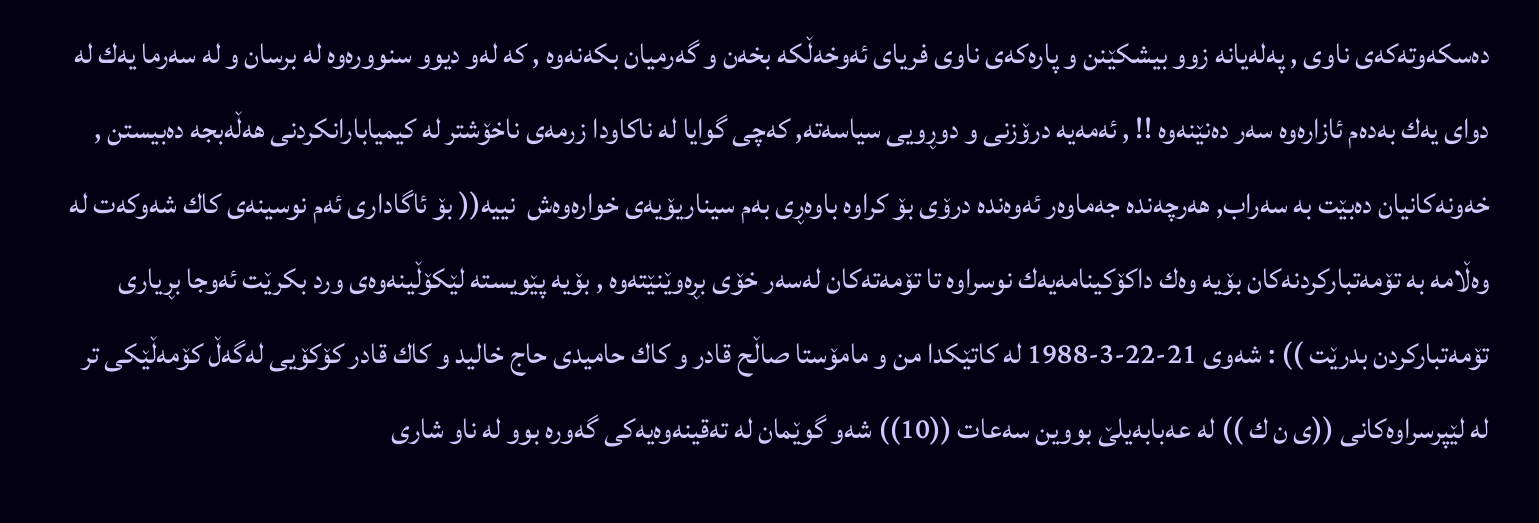ده‌سكه‌وته‌كه‌ی ناوی , په‌له‌یانه‌ زوو بیشكێنن و پاره‌كه‌ی ناوی فریای ئه‌وخه‌ڵكه‌ بخه‌ن و گه‌رمیان بكه‌نه‌وه‌ , كه‌ له‌و دیوو سنووره‌وه‌ له‌ برسان و له‌ سه‌رما یه‌ك له‌ دوای یه‌ك به‌ده‌م ئازاره‌وه‌ سه‌ر ده‌نێنه‌وه‌ !! , ئه‌مه‌یه‌ درۆزنی و دوڕویی سیاسه‌ته‌, كه‌چی گوایا له‌ ناكاودا زرمه‌ی ناخۆشتر له‌ كیمیابارانكردنی هه‌ڵه‌بجه‌ ده‌بیستن , خه‌ونه‌كانیان ده‌بێت به‌ سه‌راب, هه‌رچه‌نده‌ جه‌ماوه‌ر ئه‌وه‌نده‌ درۆی بۆ كراوه‌ باوه‌ڕی به‌م سیناریۆیه‌ی خواره‌وه‌ش  نییه‌(( بۆ ئاگاداری ئه‌م نوسینه‌ی كاك شه‌وكه‌ت له‌ وه‌ڵامه‌ به‌ تۆمه‌تباركردنه‌كان بۆیه‌ وه‌ك داكۆكینامه‌یه‌ك نوسراوه‌ تا تۆمه‌ته‌كان له‌سه‌ر خۆی بڕه‌وێنێته‌وه‌ , بۆیه‌ پێویسته‌ لێكۆڵینه‌وه‌ی ورد بكرێت ئه‌وجا بڕیاری تۆمه‌تباركردن بدرێت )) : شه‌وی 21-22-3-1988 له‌ كاتێكدا من و مامۆستا صاڵح قادر و كاك حامیدی حاج خالید و كاك قادر كۆكۆیی له‌گه‌ڵ كۆمه‌ڵێكی تر له‌ لێپرسراوه‌كانی ((ی ن ك )) له‌ عه‌بابه‌یلێ بووین سه‌عات ((10)) شه‌و گوێمان له‌ ته‌قینه‌وه‌یه‌كی گه‌وره‌ بوو له‌ ناو شاری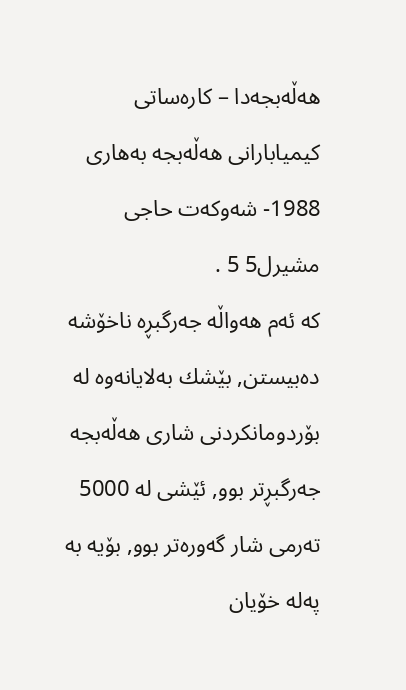هه‌ڵه‌بجه‌دا – كاره‌ساتی كیمیابارانی هه‌ڵه‌بجه‌ به‌هاری 1988- شه‌وكه‌ت حاجی مشیرل5 5 .
كه‌ ئه‌م هه‌واڵه‌ جه‌رگبڕه‌ ناخۆشه‌ ده‌بیستن, بێشك به‌لایانه‌وه‌ له‌ بۆردومانكردنی شاری هه‌ڵه‌بجه‌ جه‌رگبڕتر بوو, ئێشی له‌ 5000 ته‌رمی شار گه‌وره‌تر بوو, بۆیه‌ به‌ په‌له‌ خۆیان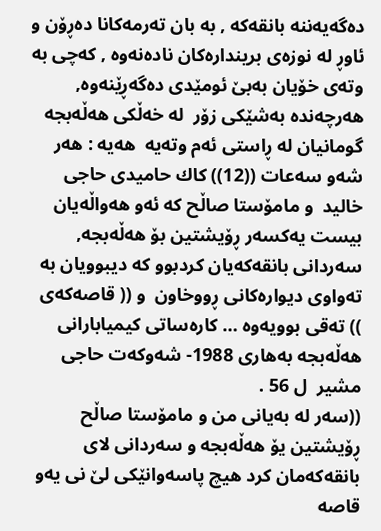ده‌گه‌یه‌ننه‌ بانقه‌كه‌ , به‌ بان ته‌رمه‌كانا ده‌ڕۆن و ئاوڕ له‌ نوزه‌ی برینداره‌كان ناده‌نه‌وه‌ , كه‌چی به‌ وته‌ی خۆیان به‌بێ ئومێدی ده‌گه‌ڕێنه‌وه‌, هه‌رچه‌نده‌ به‌شێكی زۆر  له‌ خه‌ڵكی هه‌ڵه‌بجه‌ گومانیان له‌ ڕاستی ئه‌م وته‌یه‌  هه‌یه‌ : هه‌ر شه‌و سه‌عات ((12)) كاك حامیدی حاجی خالید  و مامۆستا صاڵح كه‌ ئه‌و هه‌واڵه‌یان بیست یه‌كسه‌ر ڕۆیشتین بۆ هه‌ڵه‌بجه‌, سه‌ردانی بانقه‌كه‌یان كردبوو كه‌ دیبوویان به‌ ته‌واوی دیواره‌كانی ڕووخاون  و (( قاصه‌كه‌ی )) ته‌قی بوویه‌وه‌ … كاره‌ساتی كیمیابارانی هه‌ڵه‌بجه‌ به‌هاری 1988- شه‌وكه‌ت حاجی مشیر  ل 56 .
((سه‌ر له‌ به‌یانی من و مامۆستا صاڵح ڕۆیشتین یۆ هه‌ڵه‌بجه‌ و سه‌ردانی لای بانقه‌كه‌مان كرد هیچ پاسه‌وانێكی لێ نی یه‌و قاصه‌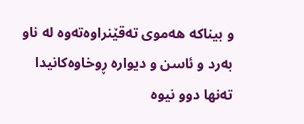و بیناكه‌ هه‌موی ته‌قێنراوه‌ته‌وه‌ له‌ ناو به‌رد و ئاسن و دیواره‌ ڕوخاوه‌كانیدا ته‌نها دوو نیوه‌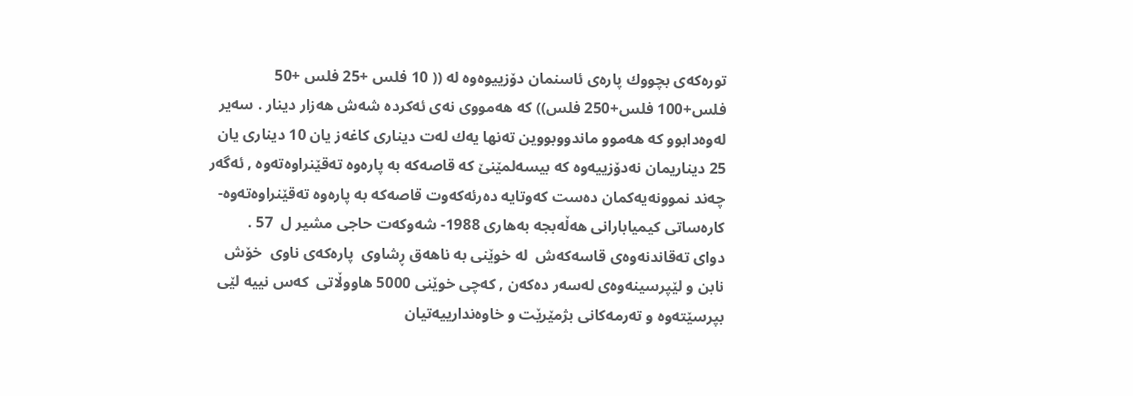توره‌كه‌ی بچووك پاره‌ی ئاسنمان دۆزییوه‌وه‌ له‌ (( 10 فلس +25 فلس +50 فلس+100 فلس+250 فلس)) كه‌ هه‌مووی نه‌ی ئه‌كرده‌ شه‌ش هه‌زار دینار . سه‌یر له‌وه‌دابوو كه‌ هه‌موو ماندووبووین ته‌نها یه‌ك له‌ت دیناری كاغه‌ز یان 10 دیناری یان 25 دیناریمان نه‌دۆزییه‌وه‌ كه‌ بیسه‌لمێنێ كه‌ قاصه‌كه‌ به‌ پاره‌وه‌ ته‌قێنراوه‌ته‌وه‌ , ئه‌گه‌ر چه‌ند نموونه‌یه‌كمان ده‌ست كه‌وتایه‌ ده‌رئه‌كه‌وت قاصه‌كه‌ به‌ پاره‌وه‌ ته‌قێنراوه‌ته‌وه‌- كاره‌ساتی كیمیابارانی هه‌ڵه‌بجه‌ به‌هاری 1988- شه‌وكه‌ت حاجی مشیر ل  57 .
دوای ته‌قاندنه‌وه‌ی قاسه‌كه‌ش  له‌ خوێنی به‌ ناهه‌ق ڕشاوی  پاره‌كه‌ی ناوی  خۆش نابن و لێپرسینه‌وه‌ی له‌سه‌ر ده‌كه‌ن , كه‌چی خوێنی 5000 هاووڵاتی  كه‌س نییه‌ لێی بپرسێته‌وه‌ و ته‌رمه‌كانی بژمێرێت و خاوه‌ندارییه‌تیان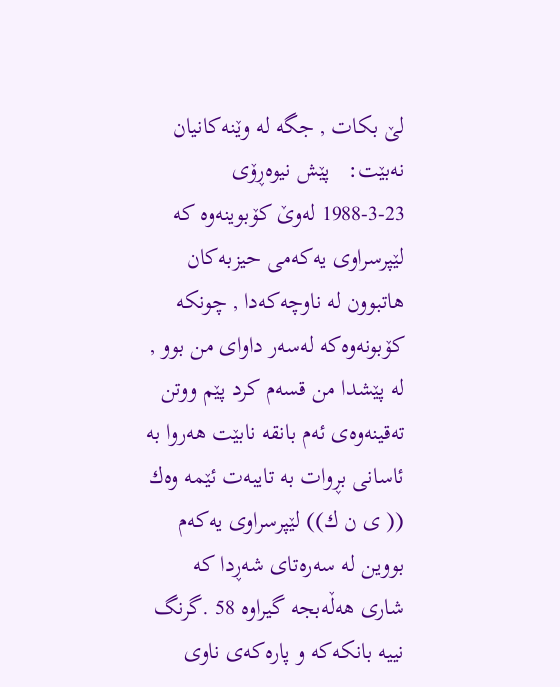لێ بكات , جگه‌ له‌ وێنه‌كانیان نه‌بێت:   پێش نیوه‌ڕۆی 23-3-1988 له‌وێ كۆبوینه‌وه‌ كه‌ لێپرسراوی یه‌كه‌می حیزبه‌كان هاتبوون له‌ ناوچه‌كه‌دا , چونكه‌ كۆبونه‌وه‌كه‌ له‌سه‌ر داوای من بوو , له‌ پێشدا من قسه‌م كرد پێم ووتن ته‌قینه‌وه‌ی ئه‌م بانقه‌ نابێت هه‌روا به‌ ئاسانی بڕوات به‌ تایبه‌ت ئێمه‌ وه‌ك (( ی ن ك)) لێپرسراوی یه‌كه‌م بووین له‌ سه‌ره‌تای شه‌ڕدا كه‌ شاری هه‌ڵه‌بجه‌ گیراوه‌ 58 .گرنگ نییه‌ بانكه‌كه‌ و پاره‌كه‌ی ناوی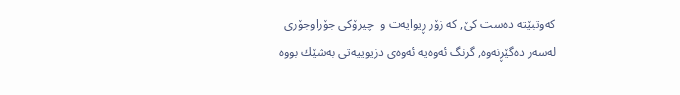كه‌وتبێته‌ ده‌ست كێ, كه‌ زۆر ڕیوایه‌ت و  چیرۆكی جۆراوجۆری  له‌سه‌ر ده‌گێڕنه‌وه‌, گرنگ ئه‌وه‌یه‌ ئه‌وه‌ی دزیوییه‌تی به‌شێك بووه‌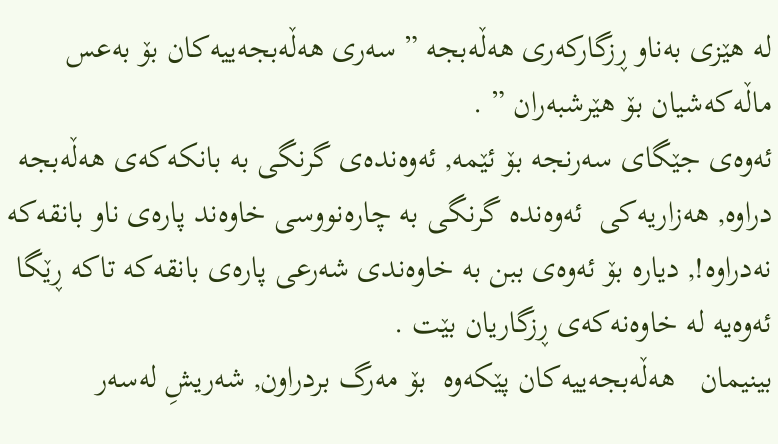له‌ هێزی به‌ناو ڕزگاركه‌ری هه‌ڵه‌بجه‌ ” سه‌ری هه‌ڵه‌بجه‌ییه‌كان بۆ به‌عس ماڵه‌كه‌شیان بۆ هێرشبه‌ران ” .
ئه‌وه‌ی جێگای سه‌رنجه‌ بۆ ئێمه‌, ئه‌وه‌نده‌ی گرنگی به‌ بانكه‌كه‌ی هه‌ڵه‌بجه‌  دراوه‌, هه‌زاریه‌كی  ئه‌وه‌نده‌ گرنگی به‌ چاره‌نووسی خاوه‌ند پاره‌ی ناو بانقه‌كه‌ نه‌دراوه‌!, دیاره‌ بۆ ئه‌وه‌ی ببن به‌ خاوه‌ندی شه‌رعی پاره‌ی بانقه‌كه‌ تاكه‌ ڕێگا ئه‌وه‌یه‌ له‌ خاوه‌نه‌كه‌ی ڕزگاریان بێت .
بینیمان   هه‌ڵه‌بجه‌ییه‌كان پێكه‌وه‌  بۆ مه‌رگ بردراون, شه‌ریشِ له‌سه‌ر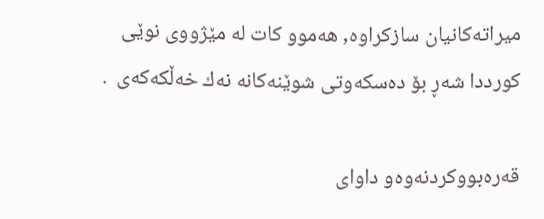میراته‌كانیان سازكراوه‌, هه‌موو كات له‌ مێژووی نوێی كورددا شه‌ڕ بۆ ده‌سكه‌وتی شوێنه‌كانه‌ نه‌ك خه‌ڵكه‌كه‌ی  .

قه‌ره‌بووكردنه‌وه‌و داوای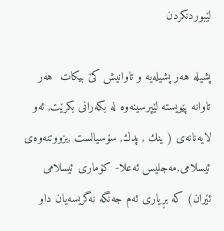لێبوردنكردن

پشیله‌ هه‌ر پشیله‌یه‌ و تاوانیش كێ بیكات  هه‌ر تاوانه‌ پێویسته‌ لێپرسینه‌وه‌ له‌ بكه‌رانی بكرێت, ئه‌و لایه‌نانه‌ی ( ینك , پدك, سۆسیالست ,بزووتنه‌وه‌ی ئیسلامی,مه‌جلیس ئه‌علا- كۆماری ئیسلامی ئێران) كه‌ بڕیاری ئه‌م جه‌نگه‌ نه‌گریسه‌یان داو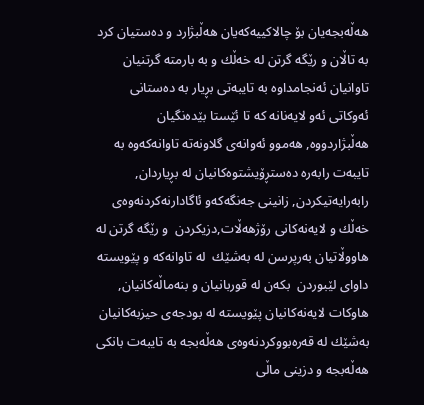هه‌ڵه‌بجه‌یان بۆ چالاكییه‌كه‌یان هه‌ڵبژارد و ده‌ستیان كرد  به‌ تاڵان و رێگه‌ گرتن له‌ خه‌ڵك و به‌ بارمته‌ گرتنیان تاوانیان ئه‌نجامداوه‌ به‌ تایبه‌تی بڕیار به‌ ده‌ستانی ئه‌وكاتی ئه‌و لایه‌نانه‌ كه‌ تا ئێستا بێده‌نگیان هه‌ڵبژاردووه‌, هه‌موو ئه‌وانه‌ی گلاونه‌ته‌ تاوانه‌كه‌وه‌ به‌ تایبه‌ت رابه‌ره‌ ده‌ستڕۆیشتوه‌كانیان له‌ بڕیاردان, رابه‌رایه‌تیكردن, زانینی جه‌نگه‌كه‌و ئاگادارنه‌كردنه‌وه‌ی خه‌ڵك و لایه‌نه‌كانی رۆژهه‌ڵات,دزیكردن  و رێگه‌ گرتن له‌ هاووڵاتیان به‌رپرسن له‌ به‌شێك  له‌ تاوانه‌كه‌ و پێویسته‌ داوای لێبوردن  بكه‌ن له‌ قوربانیان و بنه‌ماڵه‌كانیان, هاوكات لایه‌نه‌كانیان پێویسته‌ له‌ بودجه‌ی حیزبه‌كانیان به‌شێك له‌ قه‌ره‌بووكردنه‌وه‌ی هه‌ڵه‌بجه‌ به‌ تایبه‌ت بانكی هه‌ڵه‌بجه‌ و دزینی ماڵی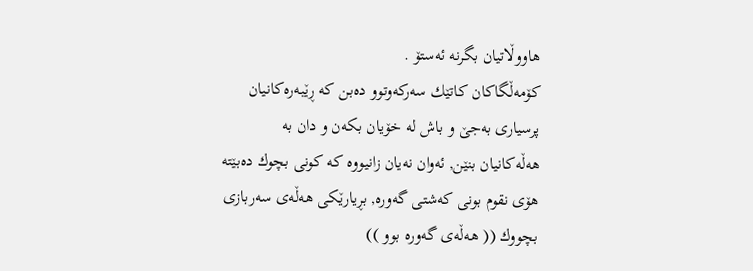هاووڵاتیان بگرنه‌ ئه‌ستۆ .
كۆمه‌ڵگاكان كاتێك سه‌ركه‌وتوو ده‌بن كه‌ ڕێبه‌ره‌كانیان پرسیاری به‌جێ و باش له‌ خۆیان بكه‌ن و دان به‌ هه‌ڵه‌كانیان بنێن, ئه‌وان نه‌یان زانیووه‌ كه‌ كونی بچوك ده‌بێته‌ هۆی نقوم بونی كه‌شتی گه‌وره‌, بڕیارێكی هه‌ڵه‌ی سه‌ربازی بچووك (( هه‌ڵه‌ی گه‌وره‌ بوو ))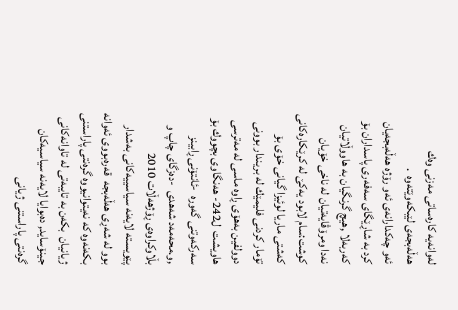له‌وانه‌یه‌ كاره‌ساتی مه‌زنی وه‌ك هه‌ڵه‌بجه‌ی لێبكه‌وێته‌وه‌  .
ئه‌و چه‌كدارانه‌ی ئه‌و رۆژه‌ هه‌ڵه‌بجه‌یان كرد به‌ شاڕێگای سه‌فه‌ری پاسداران بۆ كه‌ربه‌لا ,هیچ گرنگیان به‌ هاووڵاتیان نه‌دا ومرۆڤایه‌تیان له‌ ناخی خۆیان كوشت:سام لابود یه‌كێ له‌ كرێكاره‌كانی كه‌شتی ماریا لوئیزا گیانی خۆی بۆ تۆمار كردنی فلیمێك له‌ بریندار بوونی دوولفین به‌هۆی ڕاوه‌ ماسی له‌ مه‌ترسی هاویشت  ل242- هه‌نگاوی بچووك بۆ سه‌ركه‌وتنی گه‌وره‌  -ئانتۆنی ڕابینز ,و.محه‌مه‌د شه‌هدی  -ده‌زگای چاپ و بڵاوكراوه‌ی ڕۆژهه‌ڵات 2010
پێویسته‌ لایه‌نه‌ سیاسییه‌كانی به‌شدار بوو له‌ شه‌ڕی هه‌ڵه‌بجه‌  قه‌ره‌بووی ئه‌وانه‌ بكه‌نه‌وه‌ كه‌ نه‌یتوانیووه‌ گره‌نتی پاراستنی ژیانیان  بكه‌ن به‌ تایبه‌تی له‌ تاوانه‌كانی جینۆساید, ده‌بوایا لایه‌نه‌ سیاسیه‌كان گره‌نتی پاراستنی ژیانی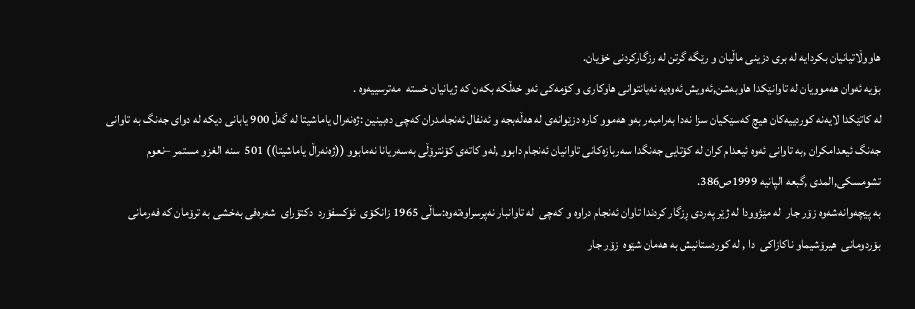هاووڵاتیانیان بكردایه‌ له‌ بری دزینی ماڵیان و رێگه‌ گرتن له‌ رزگاركردنی خۆیان.
بۆیه‌ ئه‌وان هه‌موویان له‌ تاوانێكدا هاوبه‌شن,ئه‌ویش ئه‌وه‌یه‌ نه‌یانتوانی هاوكاری و كۆمه‌كی ئه‌و خه‌ڵكه‌ بكه‌ن كه‌ ژیانیان خسته‌  مه‌ترسییه‌وه‌ .
له‌ كاتێكدا لایه‌نه‌ كوردییه‌كان هیچ كه‌سێكیان سزا نه‌دا به‌رامبه‌ر به‌و هه‌موو كاره‌ دزێوانه‌ی له‌ هه‌ڵه‌بجه‌ و ئه‌نفال ئه‌نجامدران كه‌چی ده‌بینین :ژه‌نه‌رال یاماشیتا له‌ گه‌ڵ 900 یابانی دیكه‌ له‌ دوای جه‌نگ به‌ تاوانی جه‌نگ ئیعدامكران ,به‌ تاوانی ئه‌وه‌ ئیعدام كران له‌ كۆتایی جه‌نگدا سه‌ربازه‌كانی تاوانیان ئه‌نجام دابوو ,له‌و كاته‌ی كۆنترۆڵی به‌سه‌ریانا نه‌مابوو ((ژه‌نه‌راڵ یاماشیتا)) 501  سنه‌ الغزو مستمر –نعوم تشومسكی,المدی ,گبعه‌ الپانیه‌ 1999ص386.
به‌ پێچه‌وانه‌شه‌وه‌ زۆر جار  له‌ مێژوودا له‌ ژێر په‌ردی ڕزگار كردندا تاوان ئه‌نجام دراوه‌ و كه‌چی  له‌ تاوانبار نه‌پرسراوه‌ته‌وه‌:ساڵی 1965 زانكۆی  ئۆكسفۆرد  دكتۆرای  شه‌ره‌فی به‌خشی به‌ ترۆمان كه‌ فه‌رمانی  بۆردومانی  هیرۆشیماو ناكازاكی  دا , له‌ كوردستانیش به‌ هه‌مان شێوه‌  زۆر جار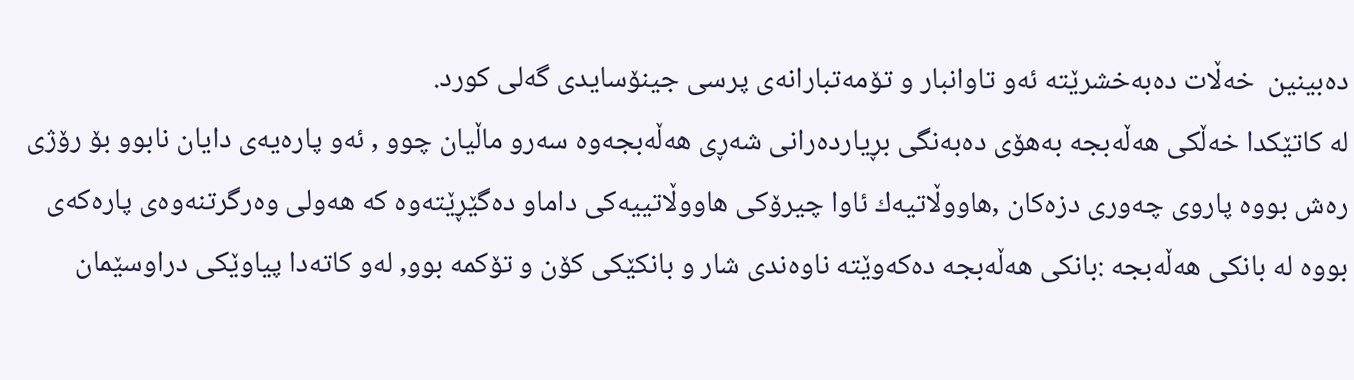ده‌بینین  خه‌ڵات ده‌به‌خشرێته‌ ئه‌و تاوانبار و تۆمه‌تبارانه‌ی پرسی جینۆسایدی گه‌لی كورد.
له‌ كاتێكدا خه‌ڵكی هه‌ڵه‌بجه‌ به‌هۆی ده‌به‌نگی بڕیارده‌رانی شه‌ڕی هه‌ڵه‌بجه‌وه‌ سه‌رو ماڵیان چوو , ئه‌و پاره‌یه‌ی دایان نابوو بۆ رۆژی ره‌ش بووه‌ پاروی چه‌وری دزه‌كان ,هاووڵاتیه‌ك ئاوا چیرۆكی هاووڵاتییه‌كی داماو ده‌گێڕێته‌وه‌ كه‌ هه‌ولی وه‌رگرتنه‌وه‌ی پاره‌كه‌ی بووه‌ له‌ بانكی هه‌ڵه‌بجه‌ :بانكی هه‌ڵه‌بجه‌ ده‌كه‌وێته‌ ناوه‌ندی شار و بانكێكی كۆن و تۆكمه‌ بوو, له‌و كاته‌دا پیاوێكی دراوسێمان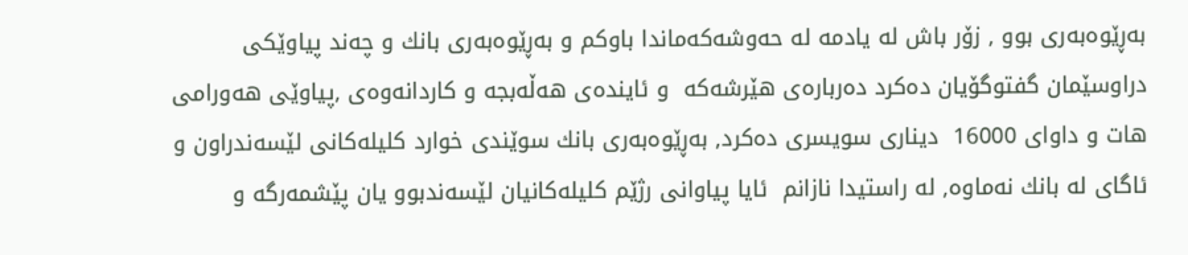به‌ڕێوه‌به‌ری بوو , زۆر باش له‌ یادمه‌ له‌ حه‌وشه‌كه‌ماندا باوكم و به‌ڕێوه‌به‌ری بانك و چه‌ند پیاوێكی دراوسێمان گفتوگۆیان ده‌كرد ده‌رباره‌ی هێرشه‌كه‌  و ئاینده‌ی هه‌ڵه‌بجه‌ و كاردانه‌وه‌ی ,پیاوێی هه‌ورامی هات و داوای 16000  دیناری سویسری ده‌كرد, به‌ڕێوه‌به‌ری بانك سوێندی خوارد كلیله‌كانی لێسه‌ندراون و ئاگای له‌ بانك نه‌ماوه‌, له‌ راستیدا نازانم  ئایا پیاوانی رژێم كلیله‌كانیان لێسه‌ندبوو یان پێشمه‌رگه‌ و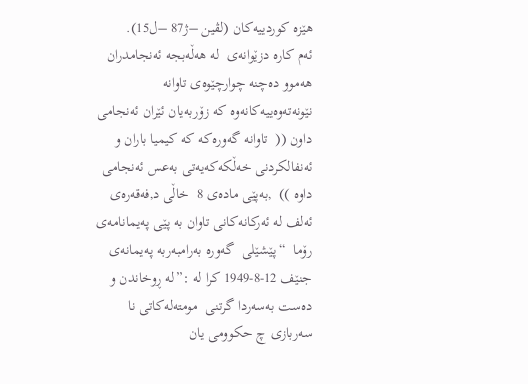هێزه‌ كوردییه‌كان (لڤین –ژ87 –ل15).
ئه‌م كاره‌ دزێوانه‌ی  له‌ هه‌ڵه‌بجه‌ ئه‌نجامدران هه‌موو ده‌چنه‌ چوارچێوه‌ی تاوانه‌ نێونه‌ته‌وه‌ییه‌كانه‌وه‌ كه‌ زۆربه‌یان ئێران ئه‌نجامی داون ((  تاوانه‌ گه‌وره‌كه‌ كه‌ كیمیا باران و ئه‌نفالكردنی خه‌ڵكه‌كه‌یه‌تی به‌عس ئه‌نجامی داوه‌ ))  ,به‌پێی ماده‌ی 8  خاڵی د,فه‌قه‌ره‌ی ئه‌لف له‌ ئه‌ركانه‌كانی تاوان به‌ پێی په‌یمانامه‌ی رۆما  “پێشێلی  گه‌وره‌ به‌رامبه‌ربه‌ په‌یمانه‌ی جنێف 12-8-1949 كرا له‌ :”له‌ ڕوخاندن و ده‌ست به‌سه‌ردا گرتنی  مومته‌له‌كاتی نا سه‌ربازی چ حكوومی یان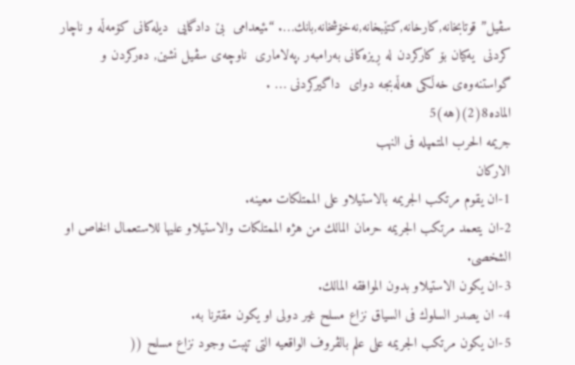سڤیل”قوتابخانه‌,كارخانه‌,كتێبخانه‌,نه‌خۆشخانه‌,بانك…. “.ئیعدامی  بێ دادگایی  دیله‌كانی كۆمه‌ڵه‌ و ناچار كردنی  یه‌كیان بۆ كاركردن له‌ ڕیزه‌كانی به‌رامبه‌ر ,په‌لاماری  ناوچه‌ی سڤیل نشین, ده‌ركردن و گواستنه‌وه‌ی خه‌ڵكی هه‌ڵه‌بجه‌ دوای  داگیركردنی … .
الماده‌8(2)(هه)5
جریمه‌ الحرب المتمپله‌ فی النهب
الاركان
1-ان یقوم مرتكب الجریمه‌ بالاستیلا‌و علی الممتلكات معینه‌.
2-ان یتعمد مرتكب الجریمه‌ حرمان المالك من هژه الممتلكات والاستیلا‌و علیها للاستعمال الخاص او الشخصی.
3-ان یكون الاستیلا‌و بدون الموافقه‌ المالك.
4- ان یصدر السلوك فی السیاق نزاع مسلح غیر دولی او یكون مقترنا به.
5-ان یكون مرتكب الجریمه‌ علی علم بالڤروف الواقعیه‌ التی تپبت وجود نزاع مسلح ((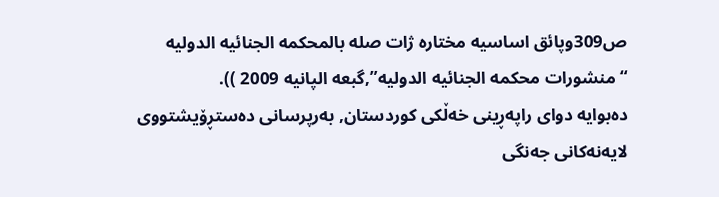ص309وپائق اساسیه‌ مختاره‌ ژات صله‌ بالمحكمه‌ الجنائیه‌ الدولیه‌ “منشورات محكمه‌ الجنائیه‌ الدولیه‌”,گبعه‌ الپانیه‌ 2009 )).
ده‌بوایه‌ دوای راپه‌ڕینی خه‌ڵكی كوردستان, به‌رپرسانی ده‌ستڕۆیشتووی لایه‌نه‌كانی جه‌نگی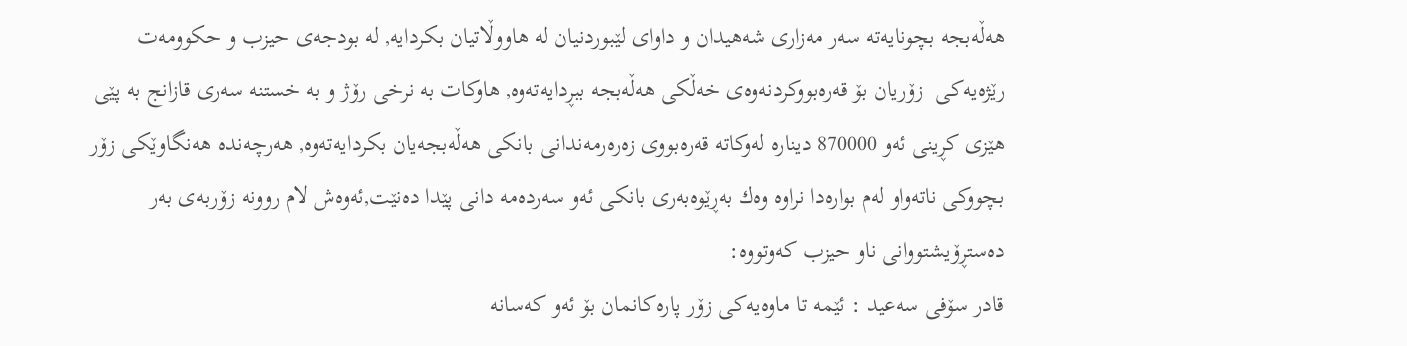هه‌ڵه‌بجه‌ بچونایه‌ته‌ سه‌ر مه‌زاری شه‌هیدان و داوای لێبوردنیان له‌ هاووڵاتیان بكردایه‌, له‌ بودجه‌ی حیزب و حكوومه‌ت رێژه‌یه‌كی  زۆریان بۆ قه‌ره‌بووكردنه‌وه‌ی خه‌ڵكی هه‌ڵه‌بجه‌ ببڕدایه‌ته‌وه‌, هاوكات به‌ نرخی رۆژ و به‌ خستنه‌ سه‌ری قازانج به‌ پێی هێزی كڕینی ئه‌و 870000 دیناره‌ له‌وكاته‌ قه‌ره‌بووی زه‌ره‌رمه‌ندانی بانكی هه‌ڵه‌بجه‌یان بكردایه‌ته‌وه‌, هه‌رچه‌نده‌ هه‌نگاوێكی زۆر بچووكی ناته‌واو له‌م بواره‌دا نراوه‌ وه‌ك به‌ڕێوه‌به‌ری بانكی ئه‌و سه‌رده‌مه‌ دانی پێدا ده‌نێت,ئه‌وه‌ش لام روونه‌ زۆربه‌ی به‌ر ده‌ستڕۆیشتووانی ناو حیزب كه‌وتووه‌:
قادر سۆفی سه‌عید : ئێمه‌ تا ماوه‌یه‌كی زۆر پاره‌كانمان بۆ ئه‌و كه‌سانه‌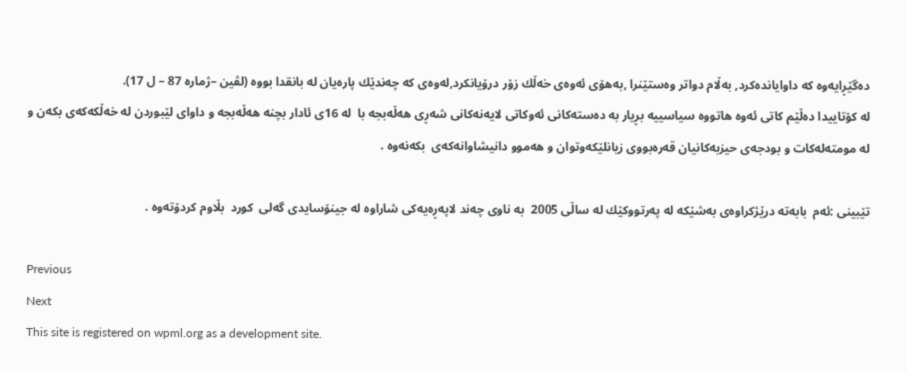ده‌گێڕایه‌وه‌ كه‌ داوایانده‌كرد, به‌ڵام دواتر وه‌ستێنرا ,به‌هۆی ئه‌وه‌ی خه‌ڵك زۆر درۆیانكرد,له‌وه‌ی كه‌ چه‌ندێك پاره‌یان له‌ بانقدا بووه‌ (لڤین –ژماره‌ 87 – ل 17).
له‌ كۆتاییدا ده‌ڵێم كاتی ئه‌وه‌ هاتووه‌ سیاسییه‌ بڕیار به‌ ده‌سته‌كانی ئه‌وكاتی لایه‌نه‌كانی شه‌ڕی هه‌ڵه‌بجه‌ با  له‌ 16ی ئادار بچنه‌ هه‌ڵه‌بجه‌ و داوای لێبوردن له‌ خه‌ڵكه‌كه‌ی بكه‌ن و له‌ مومته‌له‌كات و بودجه‌ی حیزبه‌كانیان قه‌ره‌بووی زیانلێكه‌وتوان و هه‌موو دانیشاوانه‌كه‌ی  بكه‌نه‌وه‌ .

تێبینی :ئه‌م  بابه‌ته‌ درێژكراوه‌ی به‌شێكه‌ له‌ په‌رتووكێك له‌ ساڵی 2005  به‌ ناوی چه‌ند لاپه‌ڕه‌یه‌كی شاراوه‌ له‌ جینۆسایدی گه‌لی  كورد  بڵاوم كردۆته‌وه‌ .

Previous
Next
This site is registered on wpml.org as a development site.